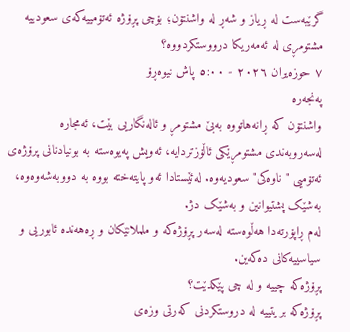گرێبەست لە ڕیاز و شەڕ لە واشنتۆن؛ بۆچی پڕۆژە ئەتۆمییەکەی سعودییە مشتومڕی لە ئەمەریکا درووستکردووە؟
٧ حوزەیران ٢٠٢٦ - ٥:٠٠ پاش نیوەڕۆ
پەنجەرە
واشنتۆن کە ڕانەهاتووە بەبێ مشتومڕ و ئالەنگاریی بێت، ئەمجارە لەسەروبەندی مشتومڕێکی ئاڵۆزتردایە، ئەویش پەیوەستە بە بونیادنانی پرۆژەی ئەتۆمیی "ناوەکی" سعودیەوە. لەئێستادا ئەو پایتەختە بووە بە دووبەشەوەوە، بەشێک پشتیوانین و بەشێک دژ.
لەم ڕاپۆرتەدا هەڵوەستە لەسەر پڕۆژەکە و ململانێکان و ڕەهەندە ئابوریی و سیاسییەکانی دەکەین.
پڕۆژەکە چییە و لە چی پێکدێت؟
پڕۆژەکە بریتییە لە دروستکردنی کەرتی وزەی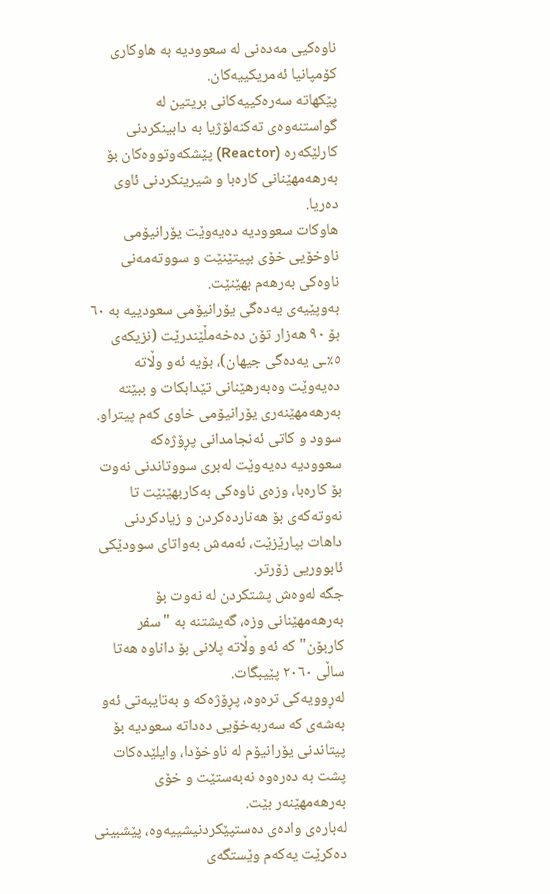ناوەکیی مەدەنی لە سعوودیە بە هاوکاری کۆمپانیا ئەمریکییەکان.
پێکهاتە سەرەکییەکانی بریتین لە گواستنەوەی تەکنەلۆژیا بە دابینکردنی کارلێکەرە (Reactor) پێشکەوتووەکان بۆ بەرهەمهێنانی کارەبا و شیرینکردنی ئاوی دەریا.
هاوکات سعوودیە دەیەوێت یۆرانیۆمی ناوخۆیی خۆی بپیتێنێت و سووتەمەنی ناوەکی بەرهەم بهێنێت.
بەوپێیەی یەدەگی یۆرانیۆمی سعودییە بە ٦٠ بۆ ٩٠ هەزار تۆن دەخەمڵێندرێت (نزیکەی ٥٪ـی یەدەگی جیهان)، بۆیە ئەو وڵاتە دەیەوێت وەبەرهێنانی تێدابکات و ببێتە بەرهەمهێنەری یۆرانیۆمی خاوی کەم پیتراو.
سوود و کاتی ئەنجامدانی پڕۆژەکە
سعوودیە دەیەوێت لەبری سووتاندنی نەوت بۆ کارەبا، وزەی ناوەکی بەکاربهێنێت تا نەوتەکەی بۆ هەناردەکردن و زیادکردنی داهات بپارێزێت، ئەمەش بەواتای سوودێکی ئابووریی زۆرتر.
جگە لەوەش پشتکردن لە نەوت بۆ بەرهەمهێنانی وزە، گەیشتنە بە "سفر کاربۆن" کە ئەو وڵاتە پلانی بۆ داناوە هەتا ساڵی ٢٠٦٠ پێیبگات.
لەڕوویەکی ترەوە، پڕۆژەکە و بەتایبەتی ئەو بەشەی کە سەربەخۆیی دەداتە سعودیە بۆ پیتاندنی یۆرانیۆم لە ناوخۆدا، وایلێدەکات پشت بە دەرەوە نەبەستێت و خۆی بەرهەمهێنەر بێت.
لەبارەی وادەی دەستپێکردنیشییەوە، پێشبینی دەکرێت یەکەم وێستگەی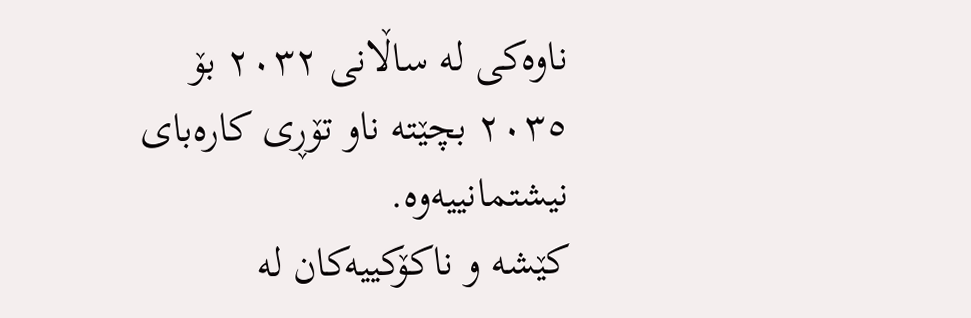ناوەکی لە ساڵانی ٢٠٣٢ بۆ ٢٠٣٥ بچێتە ناو تۆڕی کارەبای نیشتمانییەوە.
کێشە و ناکۆکییەکان لە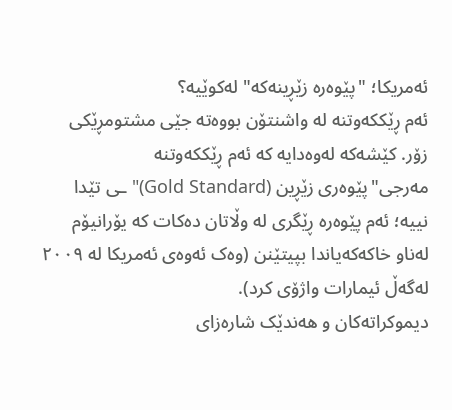ئەمریکا؛ "پێوەرە زێڕینەکە" لەکوێیە؟
ئەم ڕێککەوتنە لە واشنتۆن بووەتە جێی مشتومڕێکی زۆر. کێشەکە لەوەدایە کە ئەم ڕێککەوتنە مەرجی"پێوەری زێڕین (Gold Standard)"ـی تێدا نییە؛ ئەم پێوەرە ڕێگری لە وڵاتان دەکات کە یۆرانیۆم لەناو خاکەکەیاندا بپیتێنن (وەک ئەوەی ئەمریکا لە ٢٠٠٩ لەگەڵ ئیمارات واژۆی کرد).
دیموکراتەکان و هەندێک شارەزای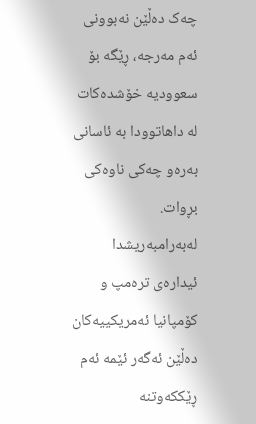چەک دەڵێن نەبوونی ئەم مەرجە، ڕێگە بۆ سعوودیە خۆشدەکات لە داهاتوودا بە ئاسانی بەرەو چەکی ناوەکی بڕوات.
لەبەرامبەریشدا ئیدارەی ترەمپ و کۆمپانیا ئەمریکییەکان دەڵێن ئەگەر ئێمە ئەم ڕێککەوتنە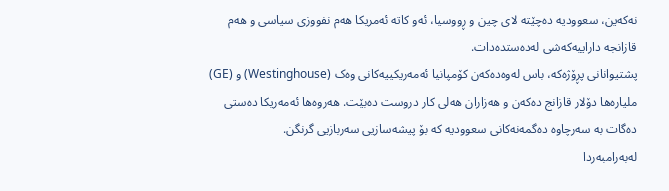نەکەین، سعوودیە دەچێتە لای چین و ڕووسیا، ئەو کاتە ئەمریکا هەم نفووزی سیاسی و هەم قازانجە داراییەکەشی لەدەستدەدات.
پشتیوانانی پڕۆژەکە، باس لەوەدەکەن کۆمپانیا ئەمەریکییەکانی وەک (Westinghouse) و (GE) ملیارەها دۆلار قازانج دەکەن و هەزاران هەلی کار دروست دەبێت. هەروەها ئەمەریکا دەستی دەگات بە سەرچاوە دەگمەنەکانی سعوودیە کە بۆ پیشەسازیی سەربازیی گرنگن.
لەبەرامبەردا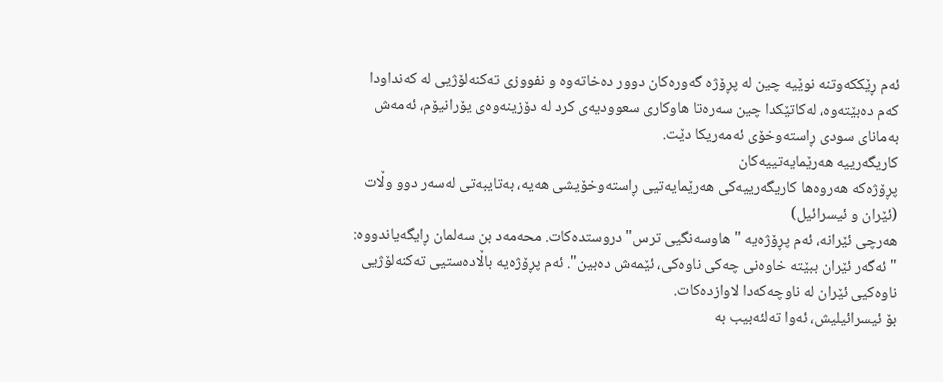ئەم ڕێککەوتنە نوێیە چین لە پڕۆژە گەورەکان دوور دەخاتەوە و نفووزی تەکنەلۆژیی لە کەنداودا کەم دەبێتەوە، لەکاتێکدا چین سەرەتا هاوکاری سعوودیەی کرد لە دۆزینەوەی یۆرانیۆم، ئەمەش بەمانای سودی ڕاستەوخۆی ئەمەریکا دێت.
کاریگەرییە هەرێمایەتییەکان
پڕۆژەکە هەروەها کاریگەرییەکی هەرێمایەتیی ڕاستەوخۆیشی هەیە، بەتایبەتی لەسەر دوو وڵات (ئێران و ئیسرائیل)
هەرچی ئێرانە، ئەم پڕۆژەیە "هاوسەنگیی ترس" دروستدەکات. محەمەد بن سەلمان ڕایگەیاندووە: "ئەگەر ئێران ببێتە خاوەنی چەکی ناوەکی، ئێمەش دەبین". ئەم پڕۆژەیە باڵادەستیی تەکنەلۆژیی ناوەکیی ئێران لە ناوچەکەدا لاوازدەکات.
بۆ ئیسرائیلیش، ئەوا تەلئەبیب بە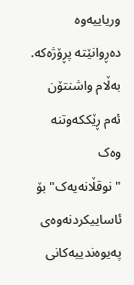وریاییەوە دەڕوانێتە پڕۆژەکە. بەڵام واشنتۆن ئەم ڕێککەوتنە وەک "نوقڵانەیەک" بۆ ئاساییکردنەوەی پەیوەندییەکانی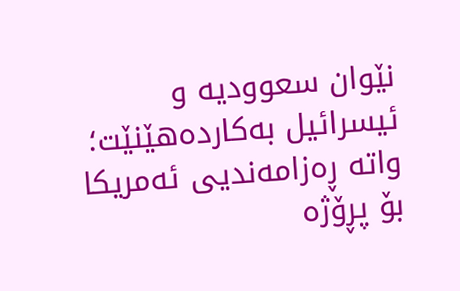نێوان سعوودیە و ئیسرائیل بەکاردەهێنێت؛ واتە ڕەزامەندیی ئەمریکا بۆ پڕۆژە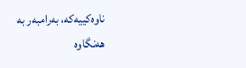ناوەکییەکە، بەرامبەر بە هەنگاوە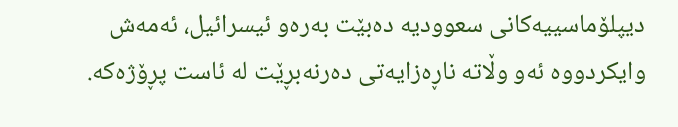دیپلۆماسییەکانی سعوودیە دەبێت بەرەو ئیسرائیل، ئەمەش وایکردووە ئەو وڵاتە ناڕەزایەتی دەرنەبڕێت لە ئاست پڕۆژەکە.